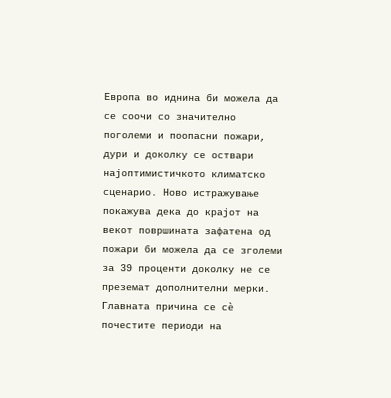Европа во иднина би можела да се соочи со значително поголеми и поопасни пожари, дури и доколку се оствари најоптимистичкото климатско сценарио. Ново истражување покажува дека до крајот на векот површината зафатена од пожари би можела да се зголеми за 39 проценти доколку не се преземат дополнителни мерки.
Главната причина се сè почестите периоди на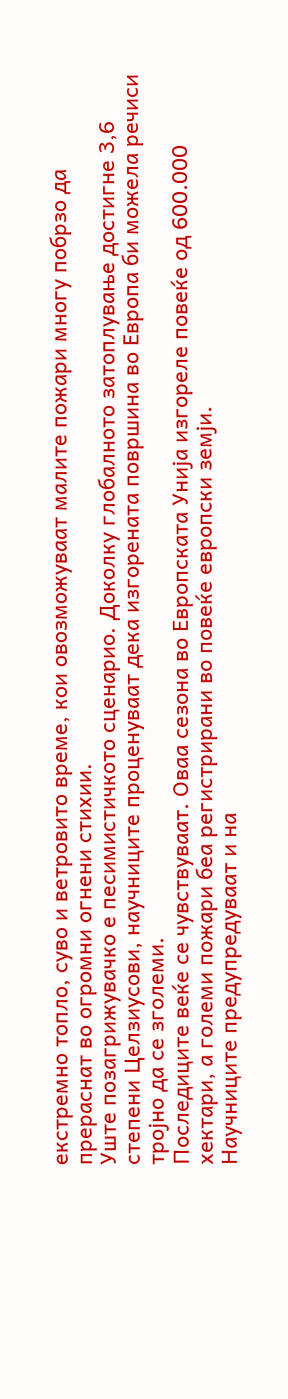екстремно топло, суво и ветровито време, кои овозможуваат малите пожари многу побрзо да прераснат во огромни огнени стихии.
Уште позагрижувачко е песимистичкото сценарио. Доколку глобалното затоплување достигне 3,6 степени Целзиусови, научниците проценуваат дека изгорената површина во Европа би можела речиси тројно да се зголеми.
Последиците веќе се чувствуваат. Оваа сезона во Европската Унија изгореле повеќе од 600.000 хектари, а големи пожари беа регистрирани во повеќе европски земји.
Научниците предупредуваат и на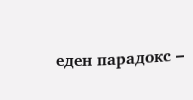еден парадокс –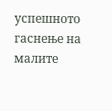успешното гаснење на малите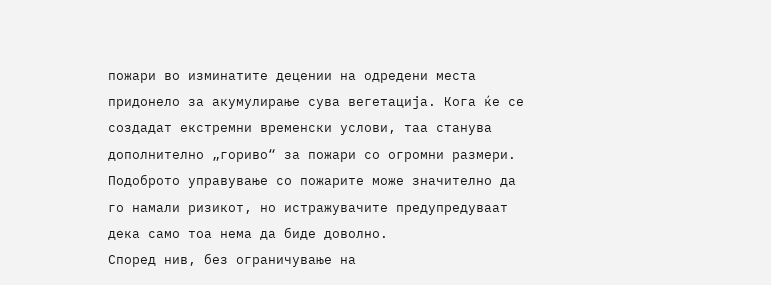пожари во изминатите децении на одредени места придонело за акумулирање сува вегетација. Кога ќе се создадат екстремни временски услови, таа станува дополнително „гориво“ за пожари со огромни размери.
Подоброто управување со пожарите може значително да го намали ризикот, но истражувачите предупредуваат дека само тоа нема да биде доволно.
Според нив, без ограничување на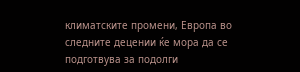климатските промени, Европа во следните децении ќе мора да се подготвува за подолги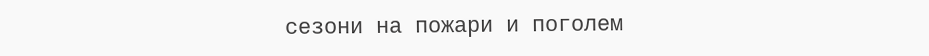сезони на пожари и поголем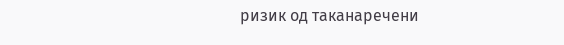ризик од таканаречени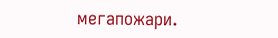мегапожари.